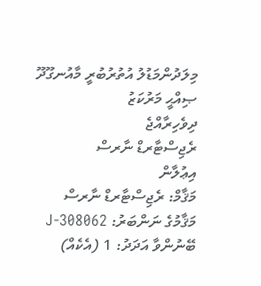މިލަދުންމަޑުލު އުތުރުބުރީ މާއުނގޫދޫ ޞިއްޙީ މަރުކަޒު
ދިވެހިރާއްޖެ
ރެޖިސްޓާރޑް ނާރސް
އިޢުލާން
މަޤާމް: ރެޖިސްޓާރޑް ނާރސް
މަޤާމުގެ ނަންބަރު: J-308062
ބޭނުންވާ އަދަދު: 1 (އެކެއް)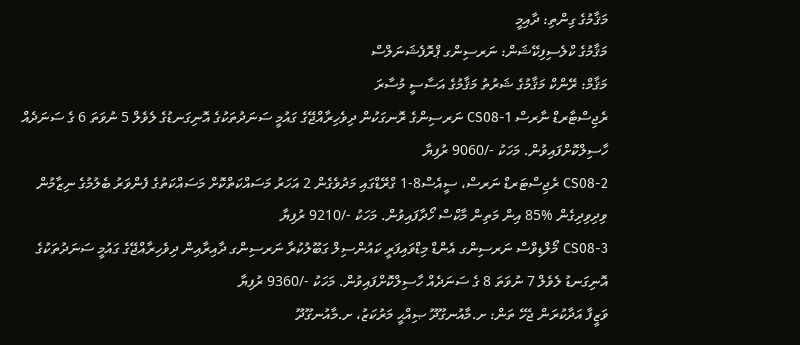މަޤާމުގެ ގިންތި: ދާއިމީ
މަޤާމުގެ ކްލެސިފިކޭޝަން: ނަރސިންގ ޕްރޮފެޝަނަލްސް
މަޤާމް: ރޭންކް މަޤާމުގެ ޝަރުތު މަޤާމުގެ އަސާސީ މުސާރަ
ރެޖިސްޓާރޑް ނާރސް CS08-1 ނަރސިންގެ ރޮނގަކުން ދިވެހިރާއްޖޭގެ ގައުމީ ސަނަދުތަކުގެ އޮނިގަނޑުގެ ލެވެލް 5 ނުވަތަ 6 ގެ ސަނަދެއް ހާސިލްކޮށްފައިވުން. މަހަކު -/9060 ރުފިޔާ
CS08-2 ރެޖިސްޓަރޑް ނަރސް، ސީއެސް8-1 ގްރޭޑްގައި މަދުވެގެން 2 އަހަރު މަސައްކަތްކޮށް މަސައްކަތުގެ ފެންވަރު ބެލުމުގެ ނިޒާމުން ވިދިވިދިގެން %85 އިން މަތިން މާކްސް ހޯދާފައިވުން. މަހަކު -/9210 ރުފިޔާ
CS08-3 މޯލްޑިވްސް ނަރސިންގ އެންޑް މިޑްވައިފަރީ ކައުންސިލް ގަބޫލުކުރާ ނަރސިންގ ދާއިރާއިން ދިވެހިރާއްޖޭގެ ގައުމީ ސަނަދުތަކުގެ އޮނިގަނޑު ލެވެލް 7 ނުވަތަ 8 ގެ ސަނަދެއް ހާސިލްކޮށްފައިވުން. މަހަކު -/9360 ރުފިޔާ
ވަޒީފާ އަދާކުރަން ޖެހޭ ތަން: ށ.މާއުނގޫދޫ ޞިއްޙީ މަރުކަޒު، ށ.މާއުނގޫދޫ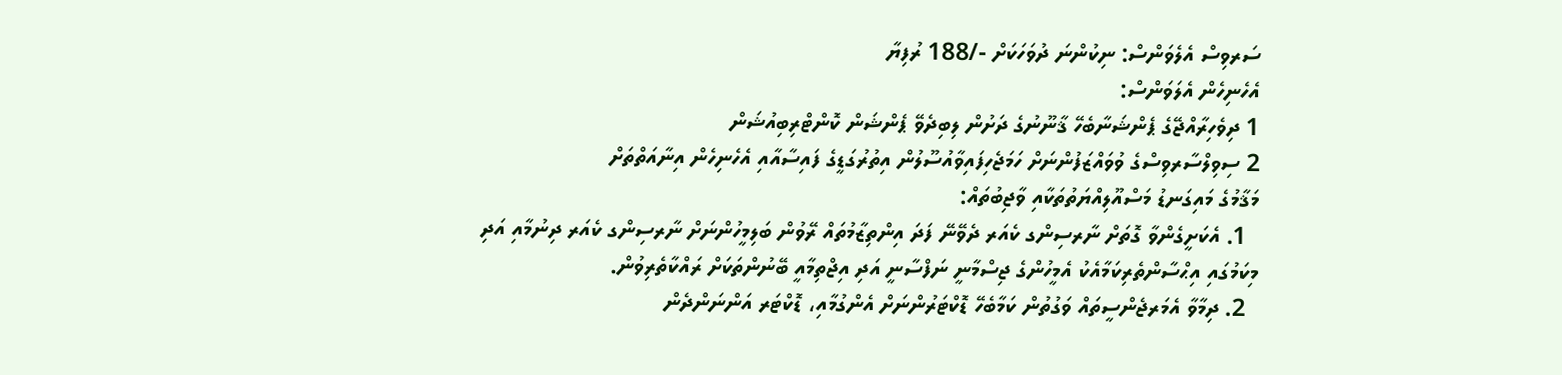ސަރވިސް އެލެވަންސް: ނިކުންނަ ދުވަހަކަށް -/188 ރުފިޔާ
އެހެނިހެން އެލަވަންސް:
1 ދިވެހިރާއްޖޭގެ ޕެންޝަނާބެހޭ ޤާނޫނުގެ ދަށުން ލިބިދެވޭ ޕެންޝަން ކޮންޓްރިބިއުޝަން
2 ސިވިލްސާރވިސްގެ ވުވައްޒަފުންނަށް ހަމަޖެހިފައިވާއުސޫލުން އިތުރުގަޑީގެ ފައިސާއާއި އެހެނިހެން އިނާއަތްތަށް
މަޤާމުގެ މައިގަނޑު މަސްއޫލިއްޔަތުތަކާއި ވާޖިބުތައް:
  1. އެކަށީގެންވާ ގޮތަށް ނާރސިންގ ކެއަރ ދެވޭނޭ ފަދަ އިންތިޒާމުތައް ރޭވުން ބަލިމީހުންނަށް ނާރސިންގ ކެއަރ ދިނުމާއި އަދި މިކަމުގައި އިޙްސާންތެރިކަމާއެކު އެމީހުންގެ ޖިސްމާނީ ނަފްސާނީ އަދި އިޖްތިމާއީ ބޭނުންތަކަށް ރައްކާތެރިވުން.
  2. ދިމާވާ އެމަރޖެންސީތައް ވަގުތުން ކަމާބެހޭ ޑޮކްޓަރުންނަށް އެންގުމާއި، ޑޮކްޓަރ އަންނަންދެން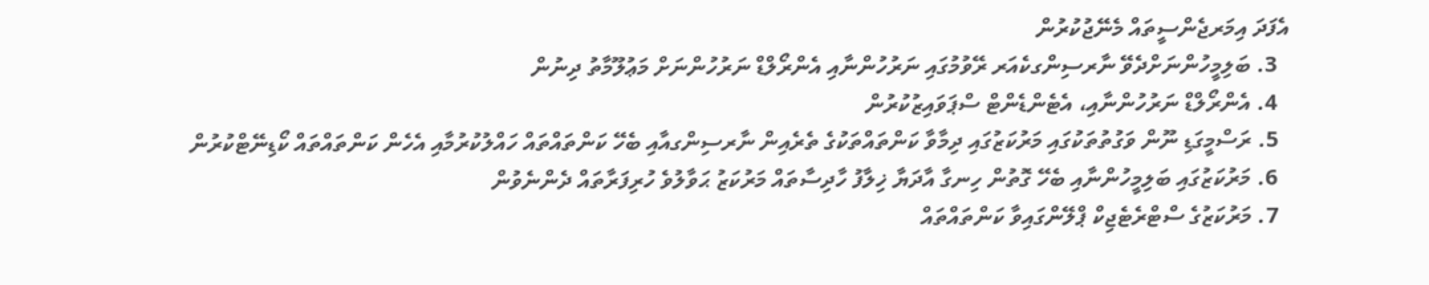އެފަދަ އިމަރޖެންސީތައް މެނޭޖުކުރުން
  3. ބަލިމީހުންނަށްދެވޭ ނާރސިންގކެއަރ ރޭވުމުގައި ނަރުހުންނާއި އެންރޯލްޑް ނަރުހުންނަށް މަޢުލޫމާތު ދިނުން
  4. އެންރޯލްޑް ނަރުހުންނާއި، އެޓެންޑެންޓް ސްޕަވައިޒުކުރުން
  5. ރަސްމީގަޑި ނޫން ވަގުތުތަކުގައި މަރުކަޒުގައި ދިމާވާ ކަންތައްތަކުގެ ތެރެއިން ނާރސިންގއާއި ބެހޭ ކަންތައްތައް ހައްލުކުރުމާއި އެހެން ކަންތައްތައް ކޯޑިނޭޓްކުރުން
  6. މަރުކަޒުގައި ބަލިމީހުންނާއި ބެހޭ ގޮތުން ހިނގާ އާދަޔާ ޚިލާފު ހާދިސާތައް މަރުކަޒު ޙަވާލުވެ ހުރިފަރާތައް ދެންނެވުން
  7. މަރުކަޒުގެ ސްޓްރެޓެޖިކް ޕްލޭންގައިވާ ކަންތައްތައް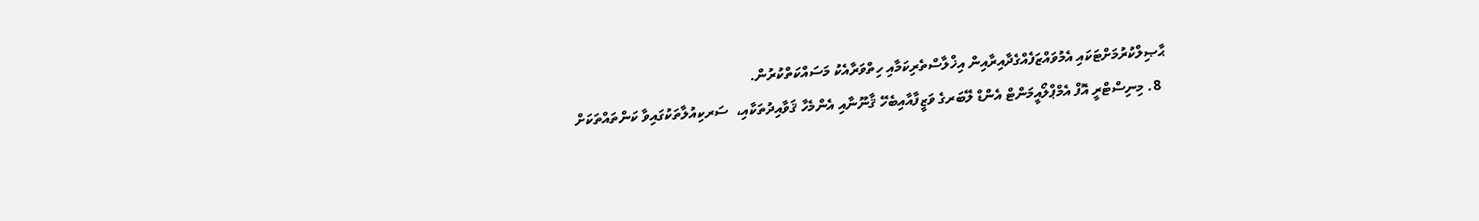ޙާޞިލްކުރުމަށްޓަކައި އެމުވައްޒަފެއްގެދާއިރާއިން އިޚްލާސްތެރިކަމާއި ހިތްވަރާއެކު މަސައްކަތްކުރުން.
  8. މިނިސްޓްރީ އޮފް އެމްޕްލޯއީމަންޓް އެންޑް ލޭބަރގެ ވަޒީފާއާއިބެހޭ ޤާނޫނާއި އެންމެހާ ޤަވާއިދުތަކާއި،  ސަރކިއުލާތަކުގައިވާ ކަންތައްތަކަށް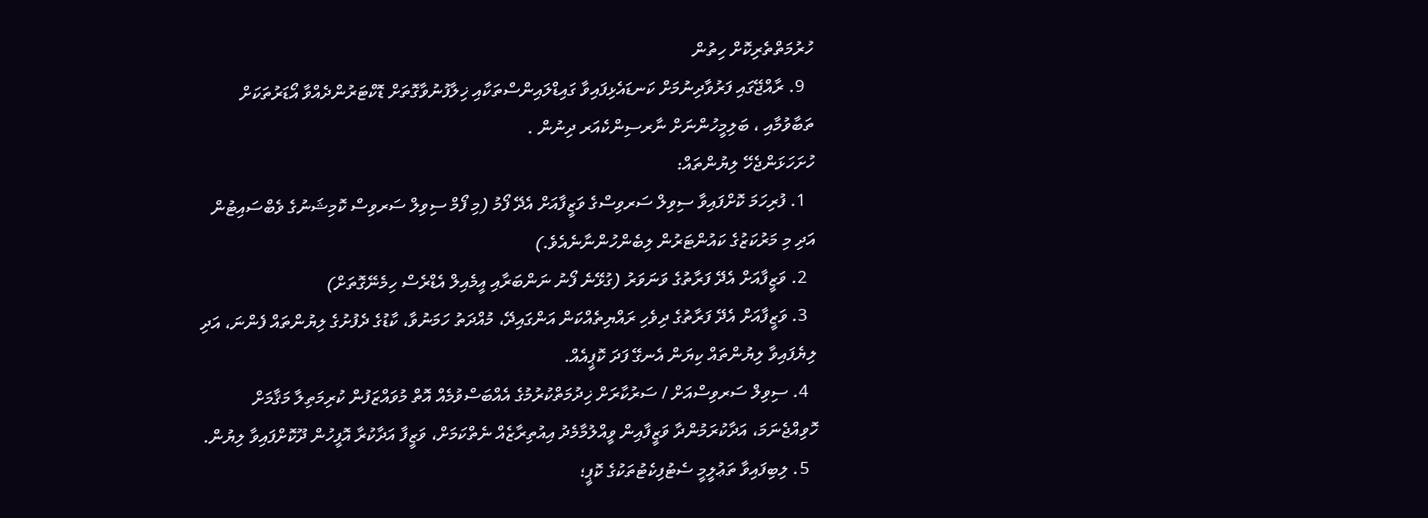ހުރުމަތްތެރިކޮށް ހިތުން
  9. ރާއްޖޭގައި ފަރުވާދިނުމަށް ކަނޑައެޅިފައިވާ ގައިޑްލައިންސްތަކާއި ޚިލާފުނުވާގޮތަށް ޑޮކްޓަރުންދެއްވާ އޯޑަރުތަކަށް ތަބާވުމާއި ، ބަލިމީހުންނަށް ނާރސިންކެއަރ ދިނުން .
ހުށަހަޅަންޖެހޭ ލިޔުންތައް:
  1. ފުރިހަމަ ކޮށްފައިވާ ސިވިލް ސަރވިސްގެ ވަޒީފާއަށް އެދޭ ފޯމު (މި ފޯމް ސިވިލް ސަރވިސް ކޮމިޝަނުގެ ވެބްސައިޓުން އަދި މި މަރުކަޒުގެ ކައުންޓަރުން ލިބެންހުންނާނެއެވެ.)
  2. ވަޒީފާއަށް އެދޭ ފަރާތުގެ ވަނަވަރު (ގުޅޭނެ ފޯނު ނަންބަރާއި އީމެއިލް އެޑްރެސް ހިމެނޭގޮތަށް)
  3. ވަޒީފާއަށް އެދޭ ފަރާތުގެ ދިވެހި ރައްޔިތެއްކަން އަންގައިދޭ، މުއްދަތު ހަމަނުވާ، ކާޑުގެ ދެފުށުގެ ލިޔުންތައް ފެންނަ، އަދި ލިޔެފައިވާ ލިޔުންތައް ކިޔަން އެނގޭ ފަދަ ކޮޕީއެއް.
  4. ސިވިލް ސަރވިސްއަށް / ސަރުކާރަށް ޚިދުމަތްކުރުމުގެ އެއްބަސްވުމެއް އޮތް މުވައްޒަފުން ކުރިމަތިލާ މަޤާމަށް ހޮވިއްޖެނަމަ، އަދާކުރަމުންދާ ވަޒީފާއިން ވީއްލުމާމެދު އިއުތިރާޒެއް ނެތްކަމަށް، ވަޒީފާ އަދާކުރާ އޮފީހުން ދޫކޮށްފައިވާ ލިޔުން.
  5. ލިބިފައިވާ ތަޢުލީމީ ސެޓުފިކެޓުތަކުގެ ކޮޕީ؛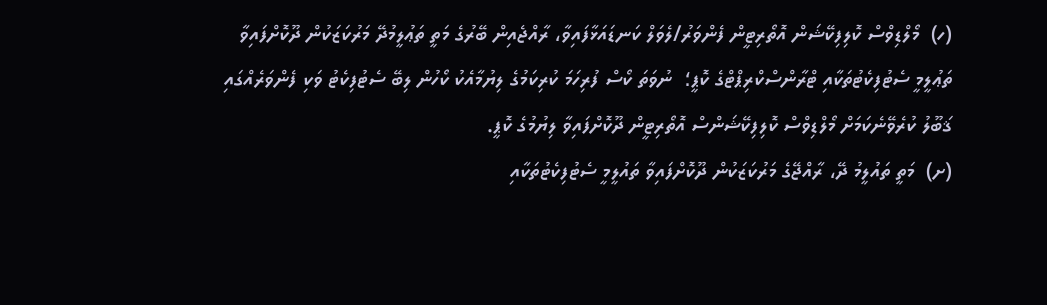(ހ)  މޯލްޑިވްސް ކޮލިފިކޭޝަން އޮތޯރިޓީން ފެންވަރު/ލެވަލް ކަނޑައަޅާފައިވާ، ރާއްޖެއިން ބޭރުގެ މަތީ ތަޢުލީމުދޭ މަރުކަޒަކުން ދޫކޮށްފައިވާ ތަޢުލީމީ ސެޓުފިކެޓުތަކާއި ޓްރާންސްކްރިޕްޓްގެ ކޮޕީ؛  ނުވަތަ ކޯސް ފުރިހަމަ ކުރިކަމުގެ ލިޔުމާއެކު ކޯހުން ލިބޭ ސެޓުފިކެޓު ވަކި ފެންވަރެއްގައި ޤަބޫލު ކުރެވޭނެކަމަށް މޯލްޑިވްސް ކޮލިފިކޭޝަންސް އޮތޯރިޓީން ދޫކޮށްފައިވާ ލިޔުމުގެ ކޮޕީ.
(ށ)  މަތީ ތައުލީމު ދޭ، ރާއްޖޭގެ މަރުކަޒަކުން ދޫކޮށްފައިވާ ތައުލީމީ ސެޓުފިކެޓުތަކާއި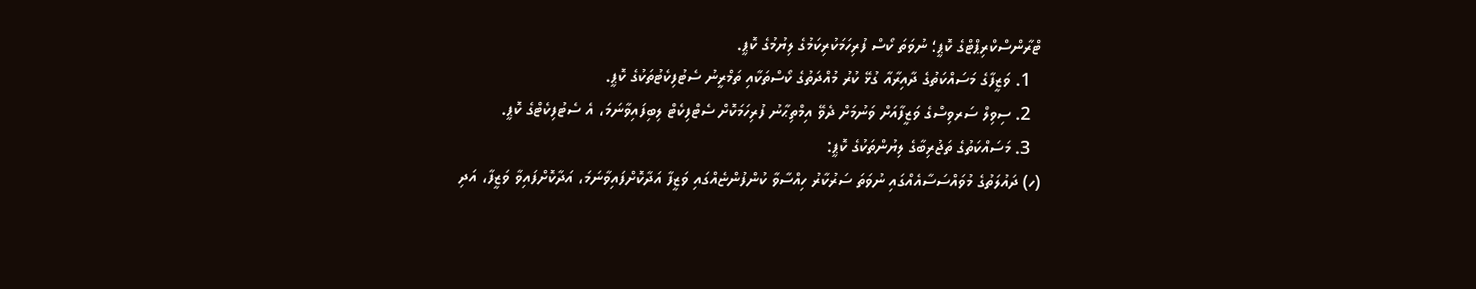ޓްރާންސްކްރިޕްޓްގެ ކޮޕީ؛ ނުވަތަ ކޯސް ފުރިހަމަކުރިކަމުގެ ލިޔުމުގެ ކޮޕީ.
  1. ވަޒީފާގެ މަސައްކަތުގެ ދާއިރާއާ ގުޅޭ ކުރު މުއްދަތުގެ ކޯސްތަކާއި ތަމްރީނު ސެޓުފިކެޓުތަކުގެ ކޮޕީ.
  2. ސިވިލް ސަރވިސްގެ ވަޒީފާއަށް ވަނުމަށް ދެވޭ އިމްތިޙާނު ފުރިހަމަކޮށް ސެޓްފިކެޓް ލިބިފައިވާނަމަ، އެ ސެޓުފިކެޓްގެ ކޮޕީ.
  3. މަސައްކަތުގެ ތަޖުރިބާގެ ލިޔުންތަކުގެ ކޮޕީ:
(ހ) ދައުލަތުގެ މުވައްސަސާއެއްގައި ނުވަތަ ސަރުކާރު ހިއްސާވާ ކުންފުންޏެއްގައި ވަޒީފާ އަދާކޮށްފައިވާނަމަ، އަދާކޮށްފައިވާ ވަޒީފާ، އަދި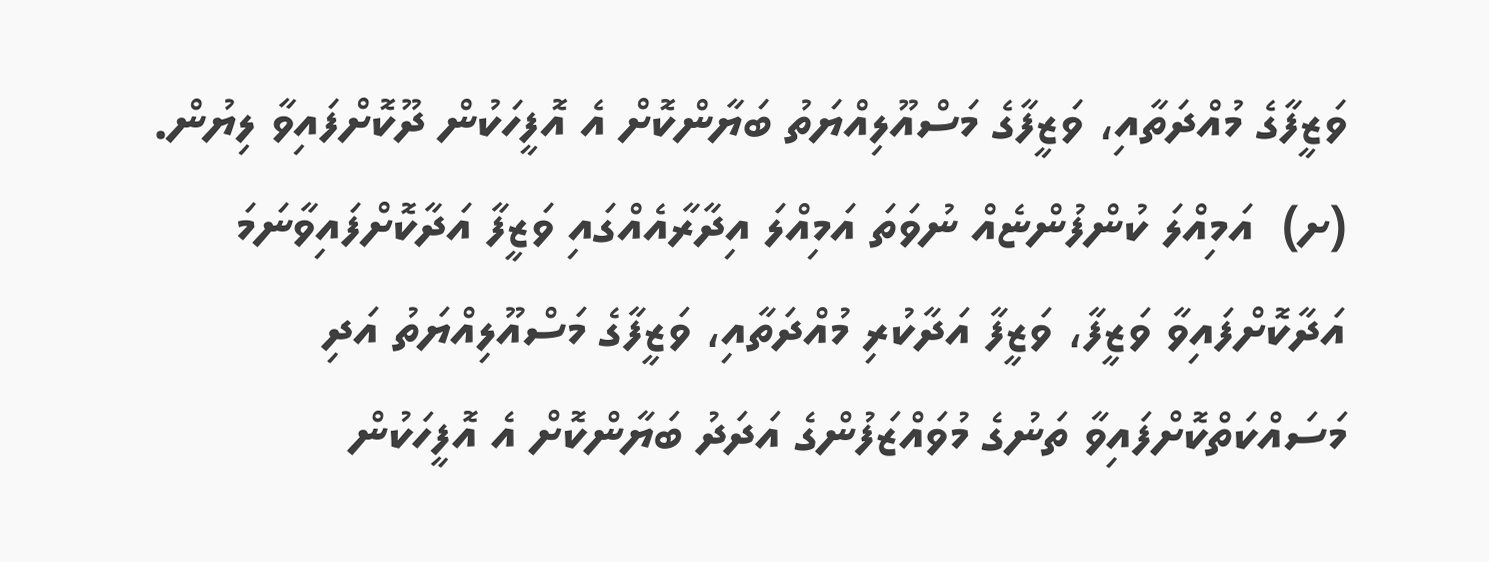ވަޒީފާގެ މުއްދަތާއި، ވަޒީފާގެ މަސްއޫލިއްޔަތު ބަޔާންކޮށް އެ އޮފީހަކުން ދޫކޮށްފައިވާ ލިޔުން.
(ށ)  އަމިއްލަ ކުންފުންޏެއް ނުވަތަ އަމިއްލަ އިދާރާއެއްގައި ވަޒީފާ އަދާކޮށްފައިވާނަމަ އަދާކޮށްފައިވާ ވަޒީފާ، ވަޒީފާ އަދާކުރި މުއްދަތާއި، ވަޒީފާގެ މަސްއޫލިއްޔަތު އަދި މަސައްކަތްކޮށްފައިވާ ތަނުގެ މުވައްޒަފުންގެ އަދަދު ބަޔާންކޮށް އެ އޮފީހަކުން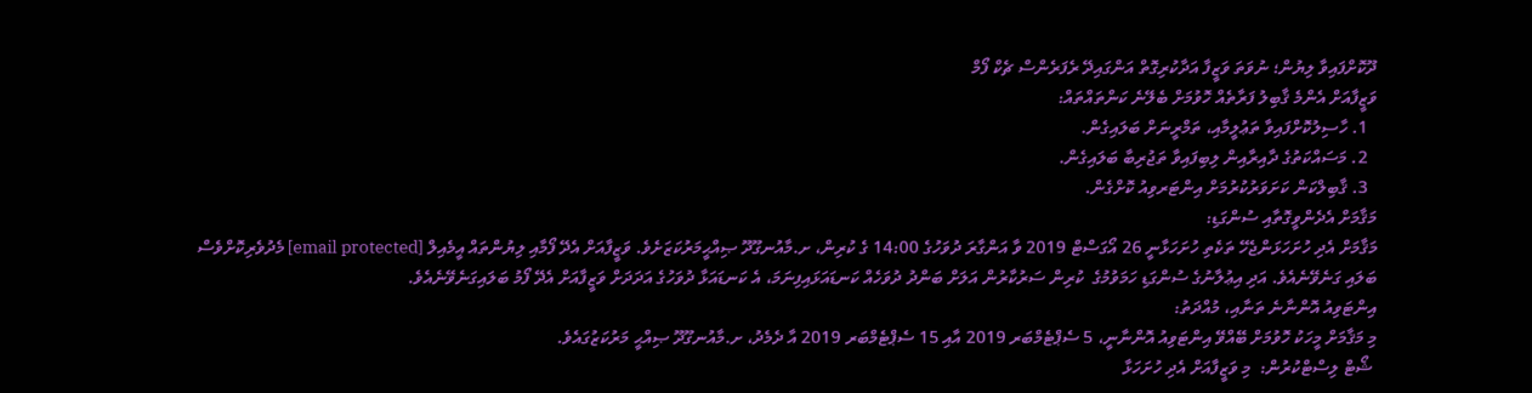ދޫކޮށްފައިވާ ލިޔުން؛ ނުވަތަ ވަޒީފާ އަދާކުރިގޮތް އަންގައިދޭ ރެފަރެންސް ޗެކް ފޯމް
ވަޒީފާއަށް އެންމެ ޤާބިލު ފަރާތެއް ހޮވުމަށް ބެލޭނެ ކަންތައްތައް:
  1. ހާސިލުކޮށްފައިވާ ތަޢުލީމާއި، ތަމްރީނަށް ބަލައިގެން.
  2. މަސައްކަތުގެ ދާއިރާއިން ލިބިފައިވާ ތަޖުރިބާ ބަލައިގެން.
  3. ޤާބިލްކަން ކަށަވަރުކުރުމަށް އިންޓަރވިއު ކޮށްގެން.
މަޤާމަށް އެދެންވީގޮތާއި ސުންގަޑި:
މަޤާމަށް އެދި ހުށަހަޅަންޖެހޭ ތަކެތި ހުށަހަޅާނީ 26 އޯގަސްޓް 2019 ވާ އަންގާރަ ދުވަހުގެ 14:00 ގެ ކުރިން، ށ.މާއުނގޫދޫ ޞިއްޙީމަރުކަޒަށެވެ. ވަޒީފާއަށް އެދޭ ފޯމާއި ލިޔުންތައް އީމެއިލް [email protected] މެދުވެރިކޮށްވެސް ބަލައި ގަނެވޭނެއެވެ. އަދި އިޢުލާނުގެ ސުންގަޑި ހަމަވުމުގެ  ކުރިން ސަރުކާރުން އަލަށް ބަންދު ދުވަހެއް ކަނޑައަޅައިފިނަމަ، އެ ކަނޑައަޅާ ދުވަހުގެ އަދަދަށް ވަޒީފާއަށް އެދޭ ފޯމު ބަލައިގަނެވޭނެއެވެ.
އިންޓަވިއު އޮންނާނެ ތަނާއި، މުއްދަތު:
މި މަޤާމަށް މީހަކު ހޮވުމަށް ބޭއްވޭ އިންޓަވިއު އޮންނާނީ، 5 ސެޕްޓެމްބަރ 2019 އާއި 15 ސެޕްޓެމްބަރ 2019 އާ ދެމެދު، ށ.މާއުނގޫދޫ ޞިއްޙީ މަރުކަޒުގައެވެ.
 ޝޯޓް ލިސްޓްކުރުން:  މި ވަޒީފާއަށް އެދި ހުށަހަޅާ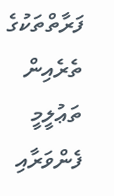ފަރާތްތަކުގެ ތެރެއިން ތަޢުލީމީ ފެންވަރާއި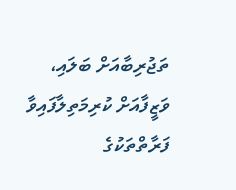ތަޖުރިބާއަށް ބަލައި، ވަޒީފާއަށް ކުރިމަތިލާފައިވާ ފަރާތްތަކުގެ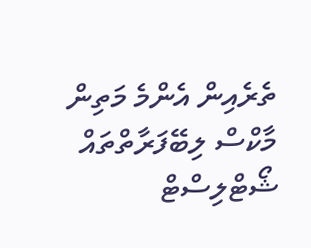ތެރެއިން އެންމެ މަތިން މާކްސް ލިބޭފަރާތްތައް ޝޯޓްލިސްޓް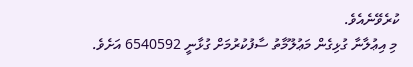ކުރެވޭނެއެވެ.
 މި އިޢުލާނާ ގުޅިގެން މަޢުލޫމާތު ސާފުކުރުމަށް ގުޅާނީ 6540592 އަށެވެ.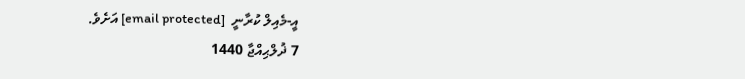އީ-މެއިލް ކުރާނީ  [email protected] އަށެވެ.
7 ޛުލްޙިއްޖާ 1440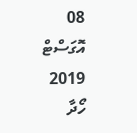08 އޮގަސްޓް 2019
ހޯދާ